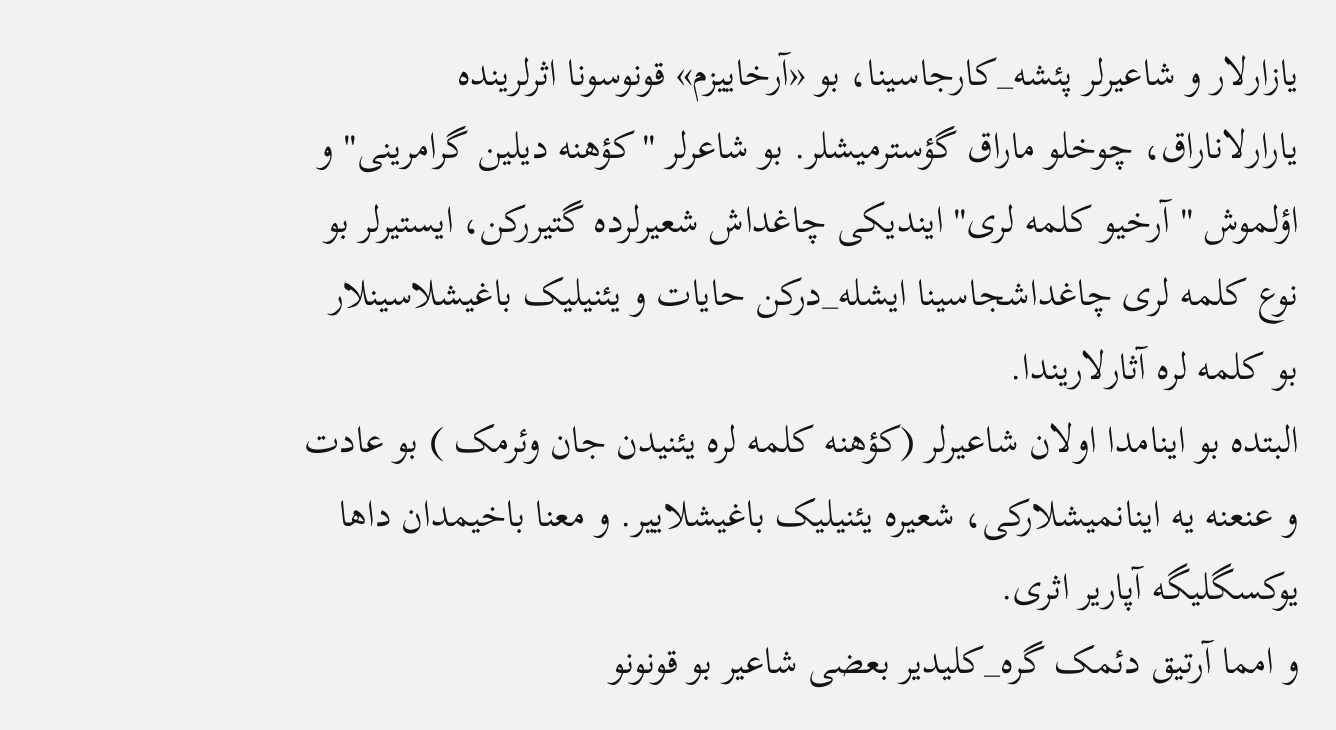یازارلار و شاعیرلر پئشه_کارجاسینا، بو «آرخاییزم» قونوسونا اثرلرینده یارارلاناراق، چوخلو ماراق گؤسترميشلر. بو شاعرلر "کؤهنه دیلین گرامرینی" و اؤلموش "آرخیو کلمه لری" ایندیکی چاغداش شعیرلرده گتیررکن، ایستیرلر بو نوع کلمه لری چاغداشجاسینا ایشله_درکن حایات و یئنیلیک باغیشلاسینلار بو کلمه لره آثارلاریندا.
البتده بو اینامدا اولان شاعیرلر (کؤهنه کلمه لره یئنیدن جان وئرمک ) بو عادت و عنعنه یه اینانمیشلارکی، شعیره یئنیلیک باغیشلاییر. و معنا باخیمدان داها یوکسگلیگه آپاریر اثری.
و امما آرتیق دئمک گره_کلیدیر بعضی شاعیر بو قونونو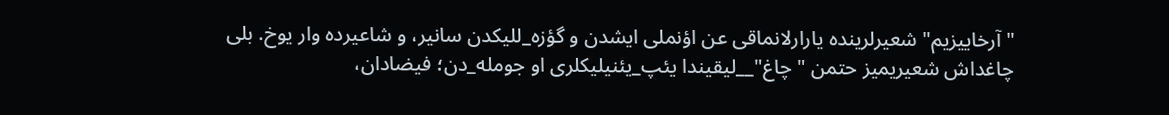"آرخاییزیم" شعیرلرینده یارارلانماقی عن اؤنملی ایشدن و گؤزه_للیکدن سانیر، و شاعیرده وار یوخ. بلی چاغداش شعیریمیز حتمن "چاغ"__لیقیندا یئپ_یئنیلیکلری او جومله_دن؛ فیضادان،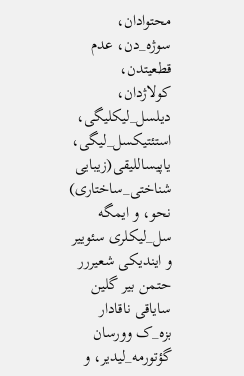محتوادان، سوژه_دن، عدم قطعیتدن، کولاژدان، دیلسل_لیکلیگی، استئتیکسل_لیگی، یاپیساللیقی(زیبایی شناختی_ساختاری) نحو، و ایمگه سل_لیکلری سئوییر و ایندیکی شعیررر حتمن بیر گلین سایاقی ناقادار بزه_ک وورسان گؤتورمه_لیدیر، و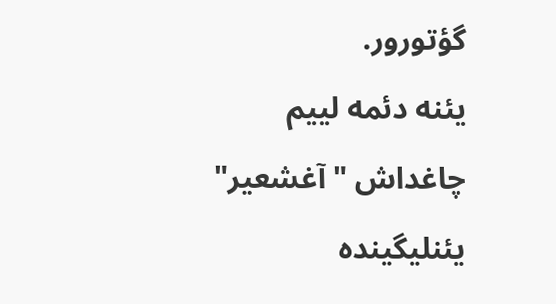گؤتورور.
یئنه دئمه لییم چاغداش "آغشعیر" یئنلیگینده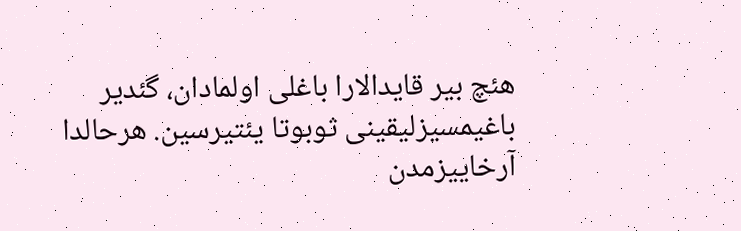هئچ بیر قایدالارا باغلی اولمادان، گئدیر باغیمسیزلیقینی ثوبوتا یئتیرسین. هرحالدا آرخاییزمدن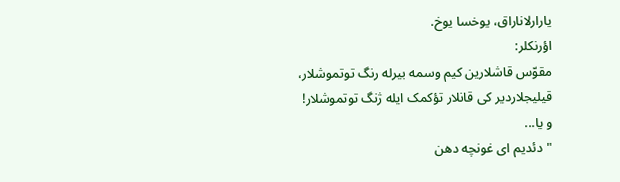یارارلاناراق، یوخسا یوخ.
اؤرنكلر:
مقوّس قاشلارین کیم وسمه بیرله رنگ توتموشلار،
قیلیجلاردیر کی قانلار تؤکمک ایله ژنگ توتموشلار!
و یا...
"دئدیم ای غونچه دهن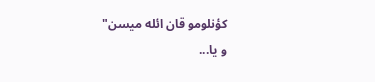کؤنلومو قان ائله میسن"
و یا...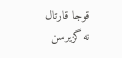قوجا قارتال نه گزیرسن